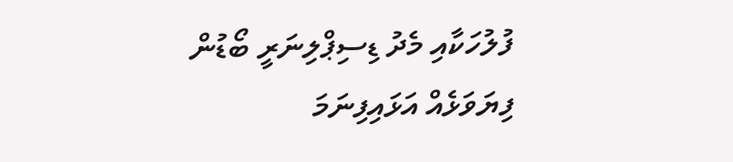ފުލުހަކާއި މެދު ޑިސިޕްލިނަރީ ބޯޑުން ފިޔަވަޅެއް އަޅައިފިނަމަ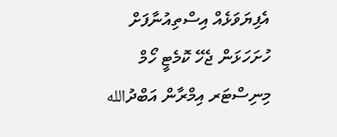އެފިޔަވަޅެއް އިސްތިއުނާފަށް ހުށަހަޅަން ޖެހޭ ކޮމެޓީ ހޯމް މިނިސްޓަރ އިމްރާން އަބްދުالله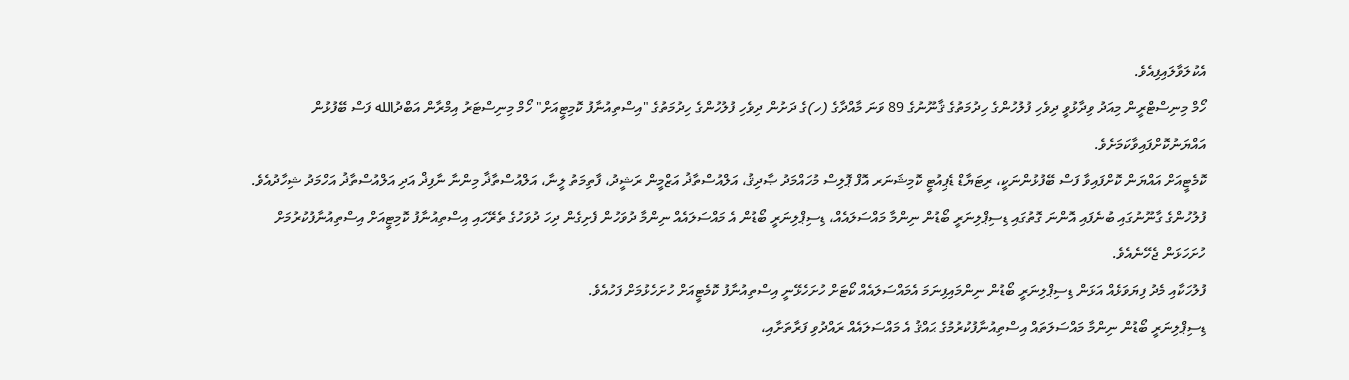އެކުލަވާލައިފިއެވެ.
ހޯމް މިނިސްޓްރީން މިއަދު ވިދާޅުވީ ދިވެހި ފުލުހުންގެ ހިދުމަތުގެ ޤާނޫނުގެ 89 ވަނަ މާއްދާގެ (ހ)ގެ ދަށުން ދިވެހި ފުލުހުންގެ ހިދުމަތުގެ "އިސްތިއުނާފު ކޮމިޓީއަށް" ހޯމް މިނިސްޓަރު އިމްރާން އަބްދުالله ފަސް ބޭފުޅުން އައްޔަނުކޮށްފައިވާކަމަށެވެ.
ކޮމެޓީއަށް އައްޔަން ކޮށްފައިވާ ފަސް ބޭފުޅުންނަކީ، ރިޓަޔާޑް ޑެޕިއުޓީ ކޮމިޝަނަރ އޮފް ޕޮލިސް މުހައްމަދު ޞާދިޤު، އަލްއުސްތާޛު އަޒްމީން ރަޝީދު، ފާތިމަތު ލީނާ، އަލްއުސްތާޛާ މިންނާ ނާފިޛް އަދި އަލްއުސްތާޛު އަހްމަދު ޝިހާދުއެވެ.
ފުލުހުންގެ ގާނޫނުގައި ބުނެފައި އޮންނަ ގޮތުގައި ޑިސިޕްލިނަރީ ބޯޑުން ނިންމާ މައްސަލައެއް، ޑިސިޕްލިނަރީ ބޯޑުން އެ މައްސަލައެއް ނިންމާ ދުވަހުން ފެށިގެން ދިހަ ދުވަހުގެ ތެރޭހައި އިސްތިއުނާފު ކޮމިޓީއަށް އިސްތިއުނާފުކުރުމަށް ހުށަހަޅަން ޖެހޭނެއެވެ.
ފުލުހަކާއި މެދު ފިޔަވަޅެއް އަޅަން ޑިސިޕްލިނަރީ ބޯޑުން ނިންމައިފިނަމަ އެމައްސަލައެއް ކޯޓަށް ހުށަހެޅޭނީ އިސްތިއުނާފު ކޮމެޓީއަށް ހުށަހެޅުމަށް ފަހުއެވެ.
ޑިސިޕްލިނަރީ ބޯޑުން ނިންމާ މައްސަލަތައް އިސްތިއުނާފުކުރުމުގެ ޙައްޤު އެ މައްސަލައެއް ރައްދުވި ފަރާތަށާއި،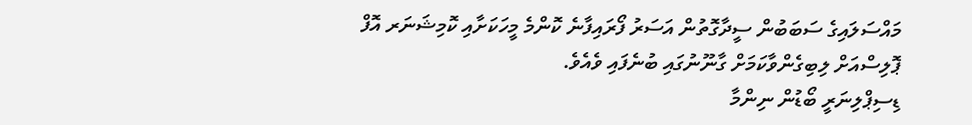މައްސަލައިގެ ސަބަބުން ސީދާގޮތުން އަސަރު ފޯރައިފާނެ ކޮންމެ މީހަކަށާއި ކޮމިޝަނަރ އޮފް ޕޮލިސްއަށް ލިބިގެންވާކަމަށް ގާނޫނުގައި ބުނެފައި ވެއެވެ.
ޑިސިޕްލިނަރީ ބޯޑުން ނިންމާ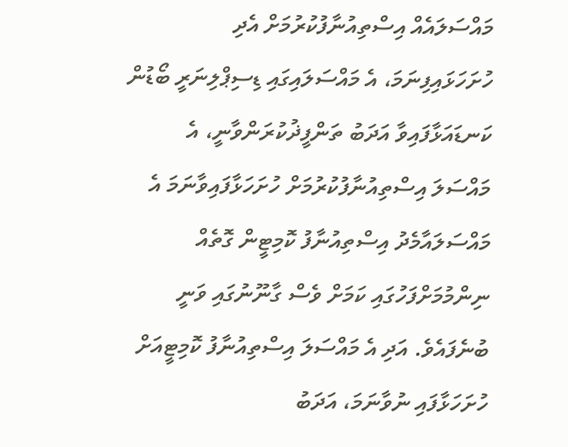މައްސަލައެއް އިސްތިއުނާފުކުރުމަށް އެދި ހުށަހަޅައިފިނަމަ، އެ މައްސަލައިގައި ޑިސިޕްލިނަރީ ބޯޑުން ކަނޑައަޅާފައިވާ އަދަބު ތަންފީޛުކުރަންވާނީ، އެ މައްސަލަ އިސްތިއުނާފުކުރުމަށް ހުށަހަޅާފައިވާނަމަ އެ މައްސަލައާމެދު އިސްތިއުނާފު ކޮމިޓީން ގޮތެއް ނިންމުމަށްފަހުގައި ކަމަށް ވެސް ގާނޫނުގައި ވަނީ ބުނެފައެވެ. އަދި އެ މައްސަލަ އިސްތިއުނާފު ކޮމިޓީއަށް ހުށަހަޅާފައި ނުވާނަމަ، އަދަބު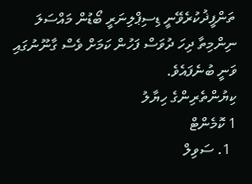ތަންފީޛުކުރެވޭނީ ޑިސިޕްލިނަރީ ބޯޑުން މައްސަލަ ނިންމިތާ ދިހަ ދުވަސް ފަހުން ކަމަށް ވެސް ގާނޫނުގައި ވަނީ ބުނެފައެވެ.
ކިޔުންތެރިންގެ ހިޔާލު
1 ކޮމެންޓް
  1. ސަވިލް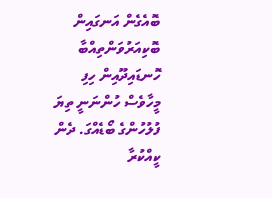ބޮއެގެން އަނގައިން ބޮކިއަރުވަންތިއްބާ ހޮނޑައިދޫއިން ހިފި މީހާވެސް ހުންނަނީ ތިޔަ ފުލުހުންގެ ބޯޑެއްގަ. ދެން ކީއްކުރާ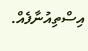އިސްތިއުނާފެއް.